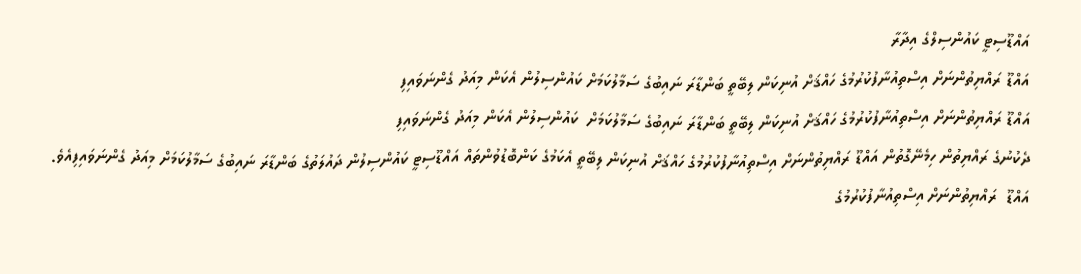އައްޑޫސިޓީ ކައުންސިލްގެ އިދާރާ
އައްޑޫ ރައްޔިތުންނަށް އިސްތިއުނާފުކުރުމުގެ ހައްޤަށް އުނިކަން ލިބޭތީ ބަންޑާރަ ނައިބުގެ ސަމާލުކަމަށް ކައުންސިލުން އެކަން މިއަދު ގެންނަވައިފި
އައްޑޫ ރައްޔިތުންނަށް އިސްތިއުނާފުކުރުމުގެ ހައްޤަށް އުނިކަން ލިބޭތީ ބަންޑާރަ ނައިބުގެ ސަމާލުކަމަށް  ކައުންސިލުން އެކަން މިއަދު ގެންނަވައިފި
ދެކުނުގެ ރައްޔިތުން ހިމެނޭގޮތުން އައްޑޫ ރައްޔިތުންނަށް އިސްތިއުނާފުކުރުމުގެ ހައްޤަށް އުނިކަން ލިބޭތީ އެކަމުގެ ކަންބޮޑުވުންތައް އައްޑޫސިޓީ ކައުންސިލުން ދައުލަތުގެ ބަންޑާރަ ނައިބުގެ ސަމާލުކަމަށް މިއަދު ގެންނަވައިފިއެވެ.
އައްޑޫ  ރައްޔިތުންނަށް އިސްތިއުނާފުކުރުމުގެ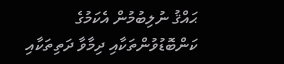ޙައްޤު ނުލިބުމުން އެކަމުގެ ކަންބޮޑުވުންތަކާއި ދިމާވާ ދަތިތަކާއި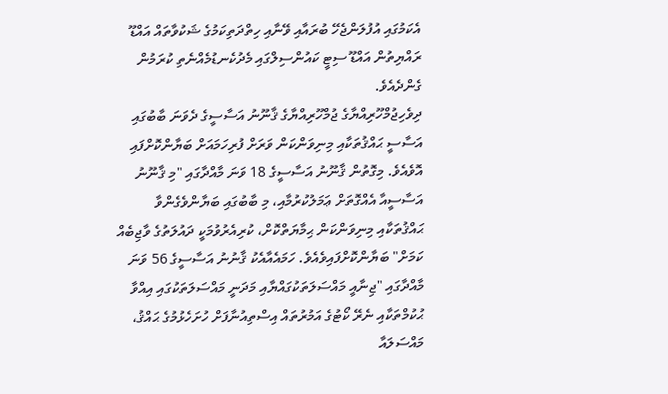އެކަމުގައި އުފުލަންޖެހޭ ބުރައާއި ވޭނާއި ހިތްދަތިކަމުގެ ޝަކުވާތައް އައްޑޫ ރައްޔިތުން އައްޑޫ ސިޓީ ކައުންސިލްގައި މެދުކެނޑުމެއްނެތި ކުރަމުން ގެންދެއެވެ.
ދިވެހިޖުމްހޫރިއްޔާގެ ޖުމްހޫރިއްޔާގެ ޤާނޫނު އަސާސީގެ ދެވަނަ ބާބުގައި އަސާސީ ޙައްޤުތަކާއި މިނިވަންކަން ވަރަށް ފުރިހަމައަށް ބަޔާންކޮށްފައި އޮވެއެވެ. މިގޮތުން ޤާނޫނު އަސާސީގެ 18 ވަނަ މާއްދާގައި "މި ޤާނޫނު އަސާސީއާ އެއްގޮތަށް ޢަމަލުކުރުމާއި، މި ބާބުގައި ބަޔާންވެގެންވާ ޙައްޤުތަކާއި މިނިވަންކަން ޙިމާޔަތްކޮށް، ކުރިއެރުވުމަކީ ދައުލަތުގެ ވާޖިބެއް ކަމަށް" ބަޔާންކޮށްފައިވެއެވެ. ހަމައެއާއެކު ޤާނުނު އަސާސީގެ 56 ވަނަ މާއްދާގައި "ޖިނާއީ މައްސަލަތަކުގައްޔާއި މަދަނީ މައްސަލަތަކުގައި އިއްވާ ޙުކުމްތަކާއި ނެރޭ ކޯޓުގެ އަމުރުތައް އިސްތިއުނާފަށް ހުށަހެޅުމުގެ ޙައްޤު، މައްސަލައާ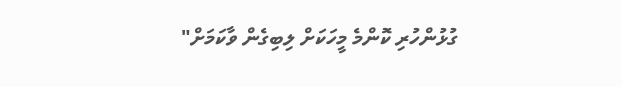ގުޅުންހުރި ކޮންމެ މީހަކަށް ލިބިގެން ވާކަމަށް"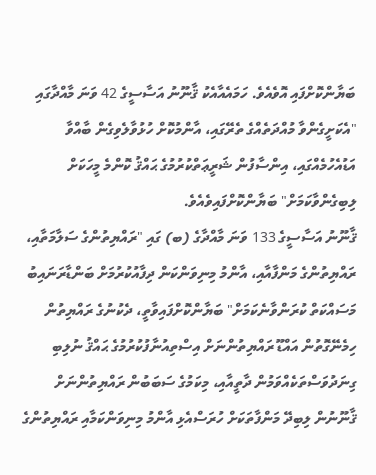ބަޔާންކޮށްފައި އޮވެއެވެ. ހަމައެއާއެކު ޤާނޫނު އަސާސީގެ 42 ވަނަ މާއްދާގައި "އެކަށީގެންވާ މުއްދަތެއްގެ ތެރޭގައި، އާންމުކޮށް ހުޅުވާލެވިގެން ބާއްވާ އަޑުއެހުމެއްގައި، އިންސާފުން ޝަރީޢަތްކުރުމުގެ ޙައްޤު ކޮންމެ މީހަކަށް ލިބިގެންވާކަމަށް" ބަޔާންކޮށްފައިވެއެވެ.
ޤާނޫނު އަސާސީގެ 133 ވަނަ މާއްދާގެ (ބ) ގައި "ރައްޔިތުންގެ ސަލާމަތާއި، ރައްޔިތުންގެ މަންފާއާއި، އާންމު މިނިވަންކަން ދިފާއުކުރުމަށް ބަންޑާރަނައިބު މަސައްކަތް ކުރަންވާނެކަމަށް" ބަޔާންކޮށްފައިވާތީ، ދެކުނުގެ ރައްޔިތުން ހިމެނޭގޮތުން އައްޑޫ ރައްޔިތުންނަށް އިސްތިއުނާފުކުރުމުގެ ޙައްޤު ނުލިބި ގިނަދުވަސްތަކެއްވަމުން ދާތީއާއި، މިކަމުގެ ސަބަބުން ރައްޔިތުންނަށް ޤާނޫނުން ލިބިދޭ މަންފާތަކަށް ހުރަސްއެޅި އާންމު މިނިވަންކަމާއި ރައްޔިތުންގެ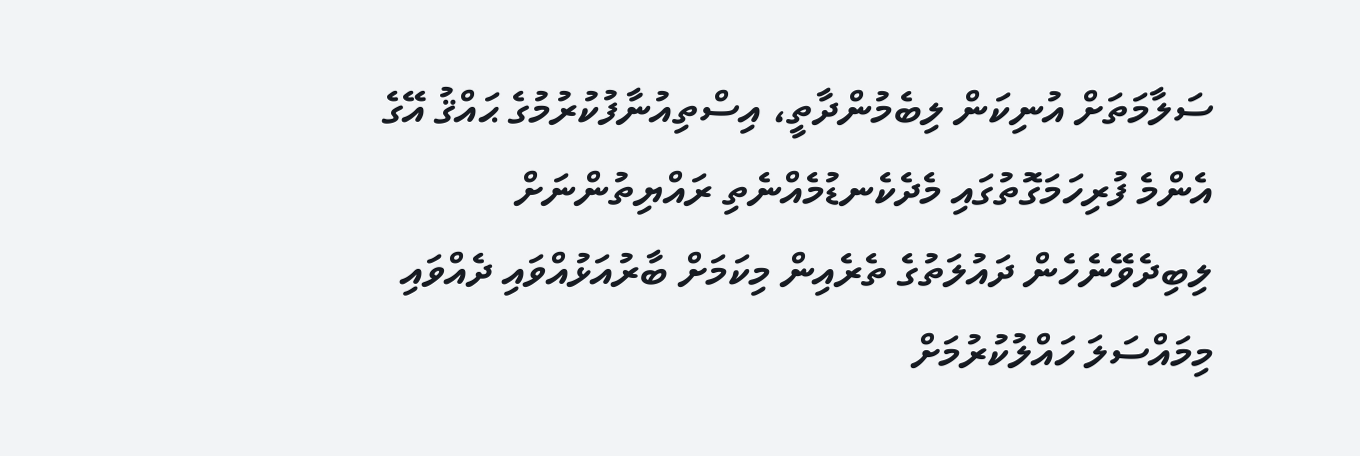ސަލާމަތަށް އުނިކަން ލިބެމުންދާތީ، އިސްތިއުނާފުކުރުމުގެ ޙައްޤު އޭގެ އެންމެ ފުރިހަމަގޮތުގައި މެދެކެނޑުމެއްނެތި ރައްޔިތުންނަށް ލިބިދެވޭނެހެން ދައުލަތުގެ ތެރެއިން މިކަމަށް ބާރުއަޅުއްވައި ދެއްވައި މިމައްސަލަ ހައްލުކުރުމަށް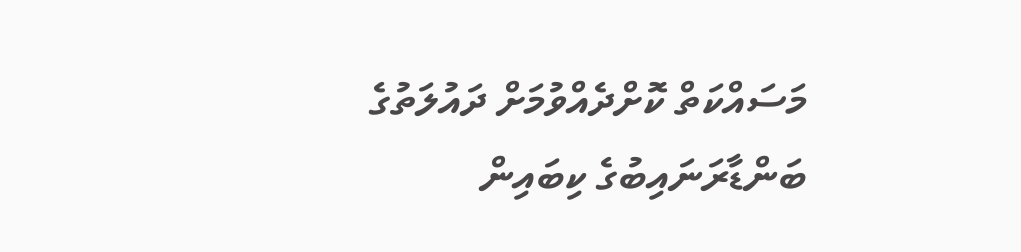މަސައްކަތް ކޮށްދެއްވުމަށް ދައުލަތުގެ ބަންޑާރަނައިބުގެ ކިބައިން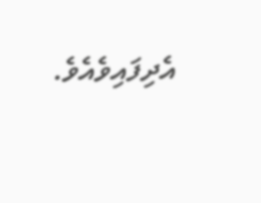އެދިފައިވެއެވެ.